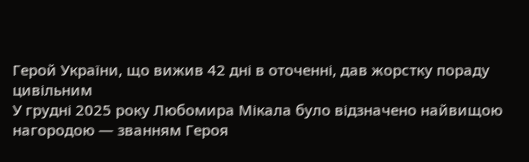Герой України, що вижив 42 дні в оточенні, дав жорстку пораду цивільним
У грудні 2025 року Любомира Мікала було відзначено найвищою нагородою — званням Героя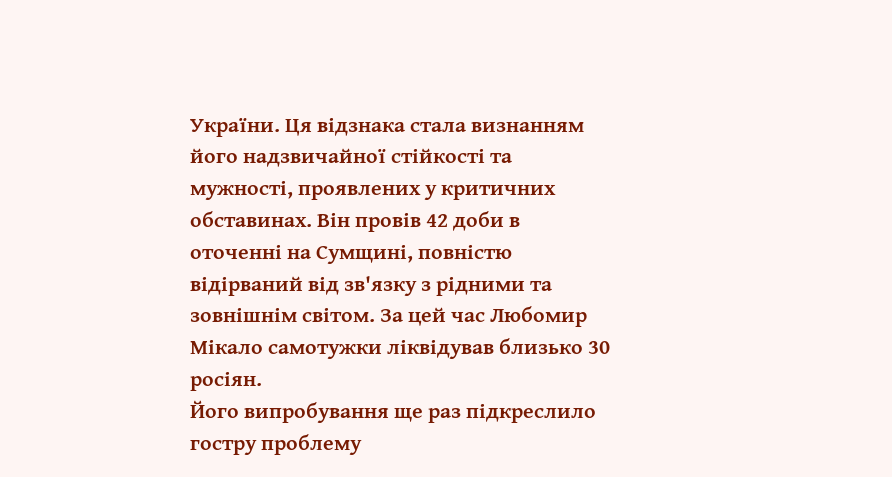України. Ця відзнака стала визнанням його надзвичайної стійкості та мужності, проявлених у критичних обставинах. Він провів 42 доби в оточенні на Сумщині, повністю відірваний від зв'язку з рідними та зовнішнім світом. За цей час Любомир Мікало самотужки ліквідував близько 30 росіян.
Його випробування ще раз підкреслило гостру проблему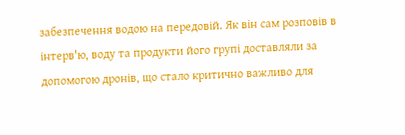забезпечення водою на передовій. Як він сам розповів в інтерв'ю, воду та продукти його групі доставляли за допомогою дронів, що стало критично важливо для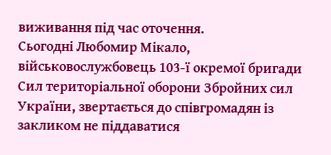виживання під час оточення.
Сьогодні Любомир Мікало, військовослужбовець 103-ї окремої бригади Сил територіальної оборони Збройних сил України, звертається до співгромадян із закликом не піддаватися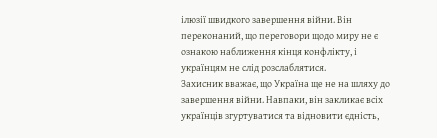ілюзії швидкого завершення війни. Він переконаний, що переговори щодо миру не є ознакою наближення кінця конфлікту, і українцям не слід розслаблятися.
Захисник вважає, що Україна ще не на шляху до завершення війни. Навпаки, він закликає всіх українців згуртуватися та відновити єдність,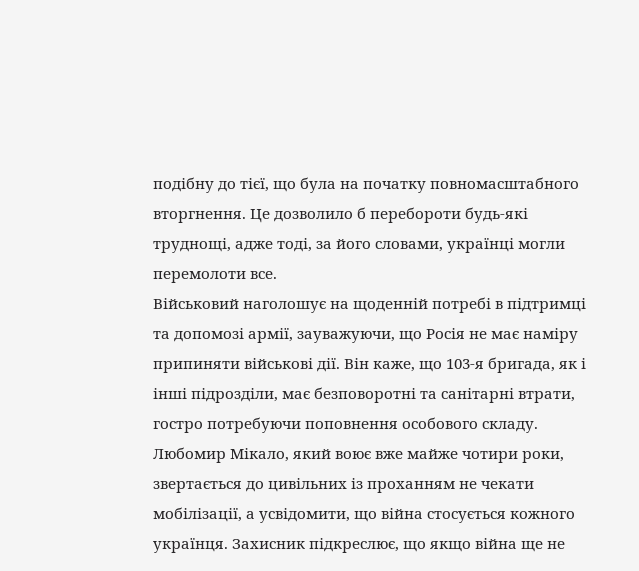подібну до тієї, що була на початку повномасштабного вторгнення. Це дозволило б перебороти будь-які труднощі, адже тоді, за його словами, українці могли перемолоти все.
Військовий наголошує на щоденній потребі в підтримці та допомозі армії, зауважуючи, що Росія не має наміру припиняти військові дії. Він каже, що 103-я бригада, як і інші підрозділи, має безповоротні та санітарні втрати, гостро потребуючи поповнення особового складу. Любомир Мікало, який воює вже майже чотири роки, звертається до цивільних із проханням не чекати мобілізації, а усвідомити, що війна стосується кожного українця. Захисник підкреслює, що якщо війна ще не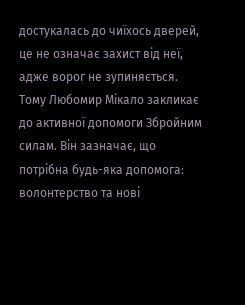достукалась до чиїхось дверей, це не означає захист від неї, адже ворог не зупиняється.
Тому Любомир Мікало закликає до активної допомоги Збройним силам. Він зазначає, що потрібна будь-яка допомога: волонтерство та нові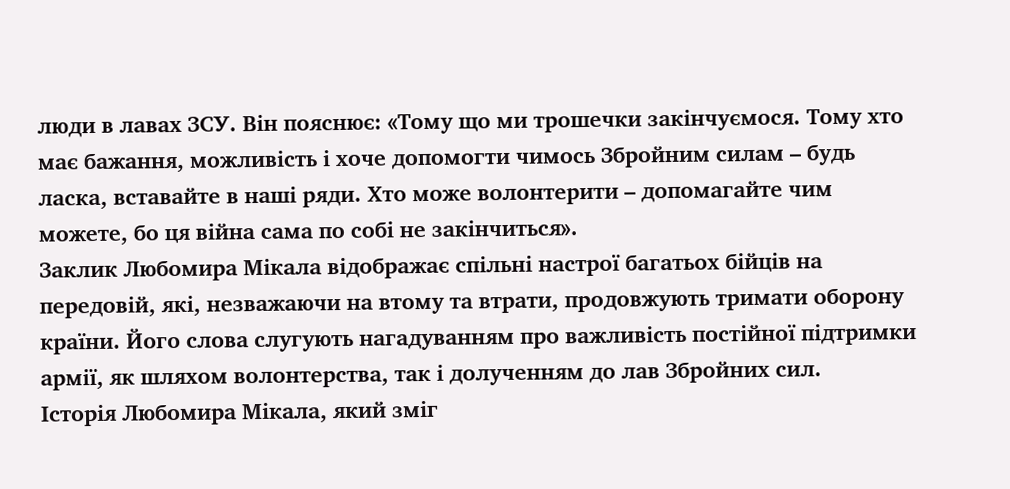люди в лавах ЗСУ. Він пояснює: «Тому що ми трошечки закінчуємося. Тому хто має бажання, можливість і хоче допомогти чимось Збройним силам – будь ласка, вставайте в наші ряди. Хто може волонтерити – допомагайте чим можете, бо ця війна сама по собі не закінчиться».
Заклик Любомира Мікала відображає спільні настрої багатьох бійців на передовій, які, незважаючи на втому та втрати, продовжують тримати оборону країни. Його слова слугують нагадуванням про важливість постійної підтримки армії, як шляхом волонтерства, так і долученням до лав Збройних сил.
Історія Любомира Мікала, який зміг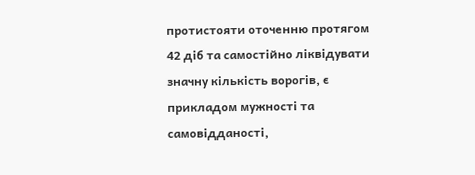протистояти оточенню протягом 42 діб та самостійно ліквідувати значну кількість ворогів, є прикладом мужності та самовідданості,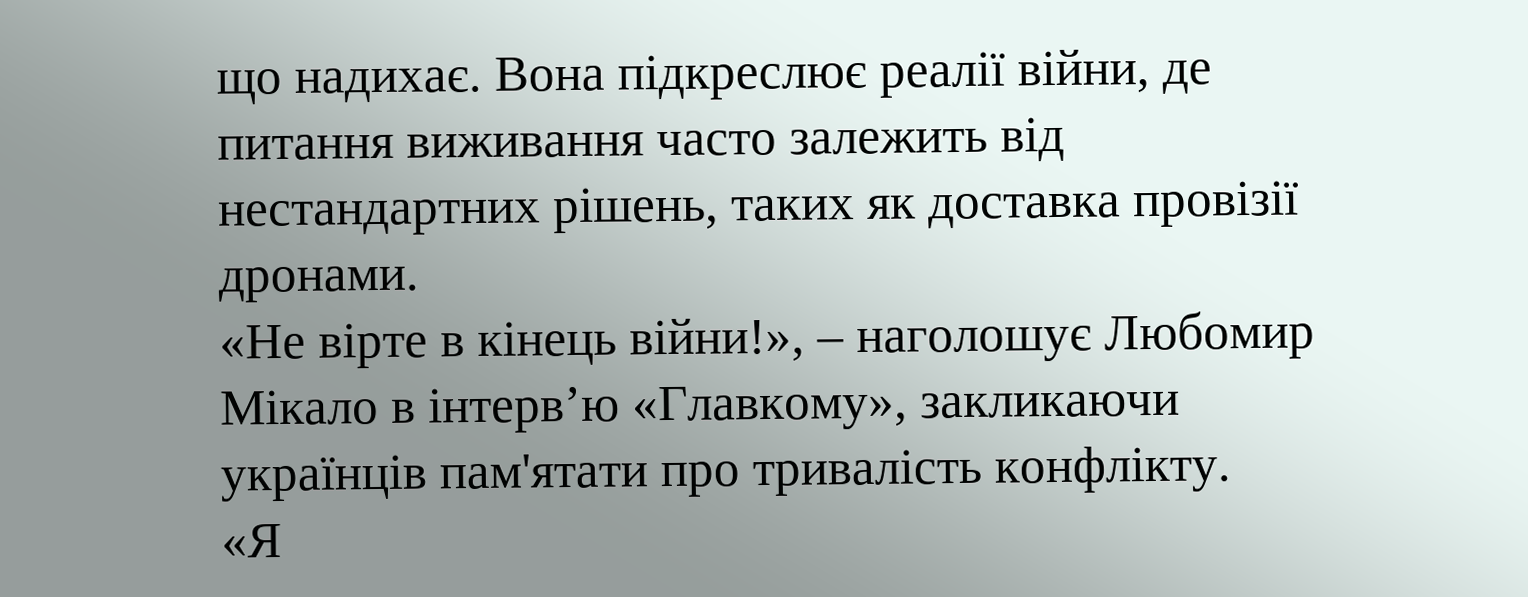що надихає. Вона підкреслює реалії війни, де питання виживання часто залежить від нестандартних рішень, таких як доставка провізії дронами.
«Не вірте в кінець війни!», – наголошує Любомир Мікало в інтерв’ю «Главкому», закликаючи українців пам'ятати про тривалість конфлікту.
«Я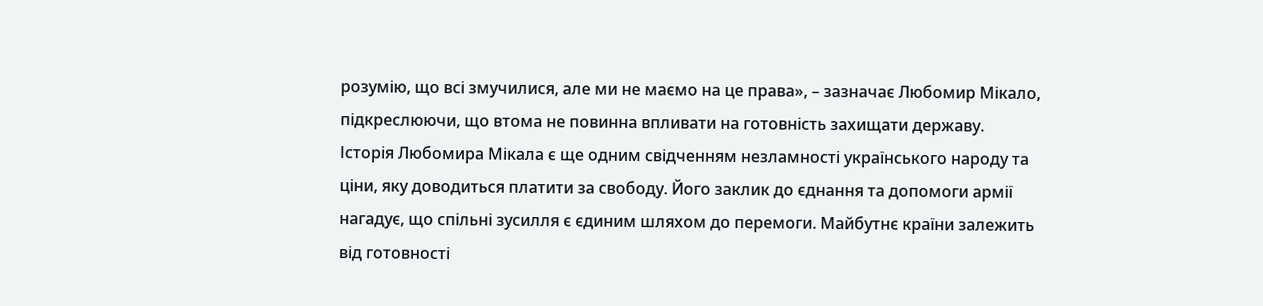розумію, що всі змучилися, але ми не маємо на це права», – зазначає Любомир Мікало, підкреслюючи, що втома не повинна впливати на готовність захищати державу.
Історія Любомира Мікала є ще одним свідченням незламності українського народу та ціни, яку доводиться платити за свободу. Його заклик до єднання та допомоги армії нагадує, що спільні зусилля є єдиним шляхом до перемоги. Майбутнє країни залежить від готовності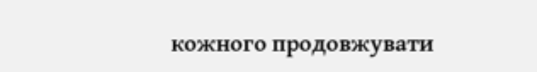кожного продовжувати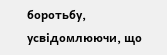боротьбу, усвідомлюючи, що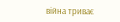війна триває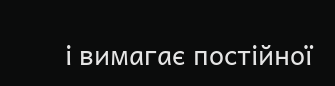і вимагає постійної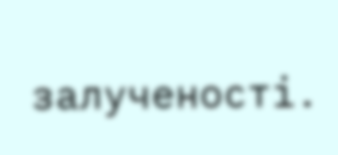залученості.